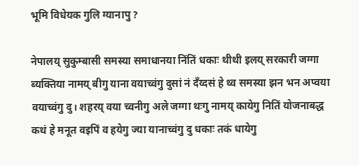भूमि विधेयक गुलि ग्यानापु ?

नेपालय् सुकुम्बासी समस्या समाधानया निंतिं धकाः थीथी इलय् सरकारी जग्गा ब्यक्तिया नामय् बीगु याना वयाच्वंगु दुसां नं दँय्दसं हे थ्व समस्या झन भन अप्वया वयाच्वंगु दु। शहरय् वया च्वनीगु अले जग्गा थःगु नामय् कायेगु नितिं योजनाबद्ध कथं हे मनूत वइपिं व हयेगु ज्या यानाच्वंगु दु धकाः तकं धायेगु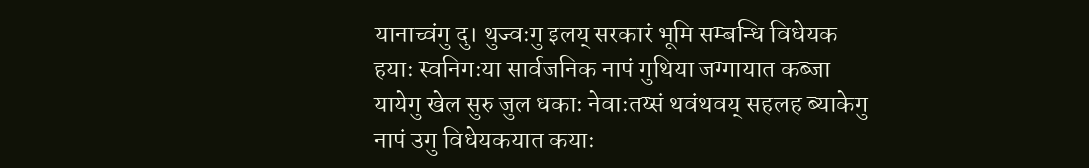यानाच्वंगु दु। थुज्वःगु इलय् सरकारं भूमि सम्बन्धि विधेयक हयाः स्वनिगःया सार्वजनिक नापं गुथिया जग्गायात कब्जा यायेगु खेल सुरु जुल धकाः नेवाःतय्सं थवंथवय् सहलह ब्याकेगु नापं उगु विधेयकयात कयाः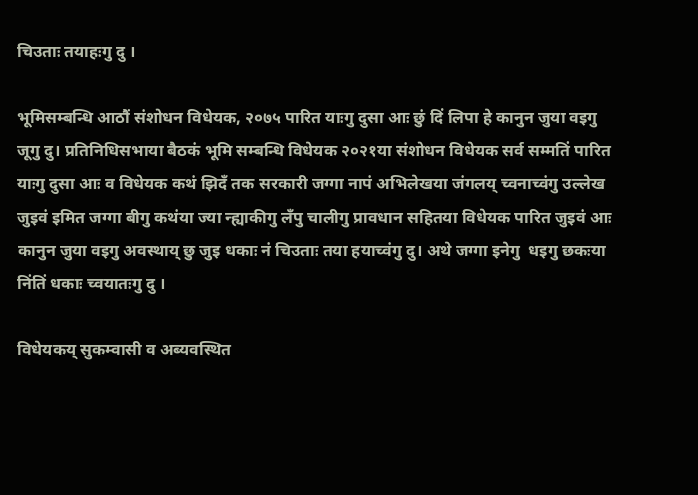चिउताः तयाहःगु दु ।

भूमिसम्बन्धि आठौं संशोधन विधेयक, २०७५ पारित याःगु दुसा आः छुं दिं लिपा हे कानुन जुया वइगु जूगु दु। प्रतिनिधिसभाया बैठकं भूमि सम्बन्धि विधेयक २०२१या संशोधन विधेयक सर्व सम्मतिं पारित याःगु दुसा आः व विधेयक कथं झिदँ तक सरकारी जग्गा नापं अभिलेखया जंगलय् च्वनाच्वंगु उल्लेख जुइवं इमित जग्गा बीगु कथंया ज्या न्ह्याकीगु लँपु चालीगु प्रावधान सहितया विधेयक पारित जुइवं आः कानुन जुया वइगु अवस्थाय् छु जुइ धकाः नं चिउताः तया हयाच्वंगु दु। अथे जग्गा इनेगु  धइगु छकःया निंतिं धकाः च्वयातःगु दु ।

विधेयकय् सुकम्वासी व अब्यवस्थित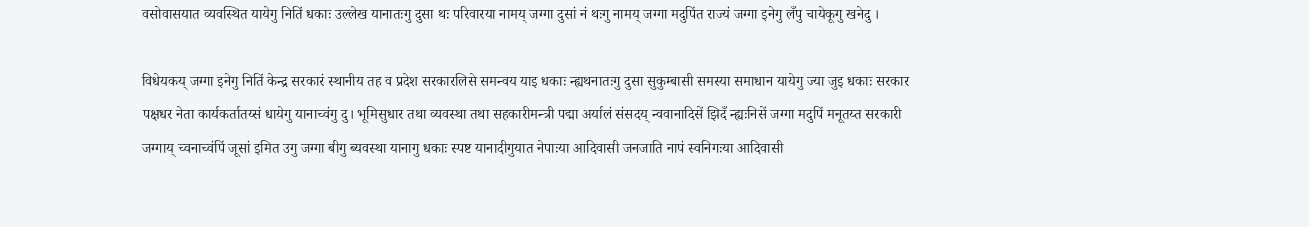वसोवासयात व्यवस्थित यायेगु नितिं धकाः उल्लेख यानातःगु दुसा थः परिवारया नामय् जग्गा दुसां नं थःगु नामय् जग्गा मदुपिंत राज्यं जग्गा इनेगु लँपु चायेकूगु खनेदु ।

विधेयकय् जग्गा इनेगु नितिं केन्द्र सरकारं स्थानीय तह व प्रदेश सरकारलिसे समन्वय याइ धकाः न्ह्यथनातःगु दुसा सुकुम्बासी समस्या समाधान यायेगु ज्या जुइ धकाः सरकार पक्षधर नेता कार्यकर्तातय्सं धायेगु यानाच्वंगु दु। भूमिसुधार तथा व्यवस्था तथा सहकारीमन्त्री पद्मा अर्यालं संसदय् न्ववानादिसें झिदँ न्ह्यःनिसें जग्गा मदुपिं मनूतय्त सरकारी जग्गाय् च्वनाच्वंपिं जूसां इमित उगु जग्गा बीगु ब्यवस्था यानागु धकाः स्पष्ट यानादीगुयात नेपाःया आदिवासी जनजाति नापं स्वनिगःया आदिवासी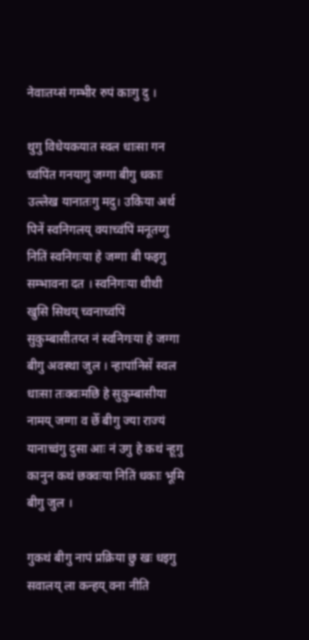नेवाःतय्सं गम्भीर रुपं काःगु दु ।

थुगु विधेयकयात स्वल धाःसा गन च्वंपिंत गनयागु जग्गा बीगु धकाः उल्लेख यानातःगु मदु। उकिया अर्थ पिनें स्वनिगलय् वयाच्वंपिं मनूतय्गु नितिं स्वनिगःया हे जग्गा बी फइगु सम्भावना दत । स्वनिगःया थीथी खुसि सिथय् च्वनाच्वंपिं सुकुम्बासीतय्त नं स्वनिगःया हे जग्गा बीगु अवस्था जुल । न्हापांनिसें स्वल धाःसा तःक्वःमछि हे सुकुम्बासीया नामय् जग्गा व छेँ बीगु ज्या राज्यं यानाच्वंगु दुसा आः नं उगु हे कथं न्हूगु कानुन कथं छक्वःया नितिं धकाः भूमि बीगु जुल ।

गुकथं बीगु नापं प्रक्रिया छु खः धइगु सवालय् ला कन्हय् वना नीति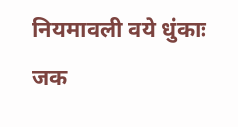नियमावली वये धुंकाः जक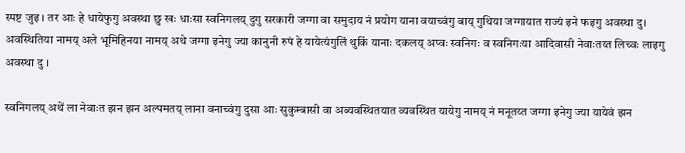स्पष्ट जुइ । तर आः हे धायेफुगु अवस्था छु खः धाःसा स्वनिगलय् दुगु सरकारी जग्गा वा समुदाय नं प्रयोग याना वयाच्वंगु बाय् गुथिया जग्गायात राज्यं इने फइगु अवस्था दु। अवस्थितिया नामय् अले भूमिहिनया नामय् अथे जग्गा इनेगु ज्या कानुनी रुपं हे यायेत्यंगुलिं थुकिं यानाः दकलय् अप्वः स्वनिगः व स्वनिगःया आदिवासी नेवाःतय्त लिच्वः लाइगु अवस्था दु ।

स्वनिगलय् अथें ला नेवाःत झन झन अल्पमतय् लाना वनाच्वंगु दुसा आः सुकुम्बासी वा अब्यवस्थितयात व्यवस्थित यायेगु नामय् नं मनूतय्त जग्गा इनेगु ज्या यायेवं झन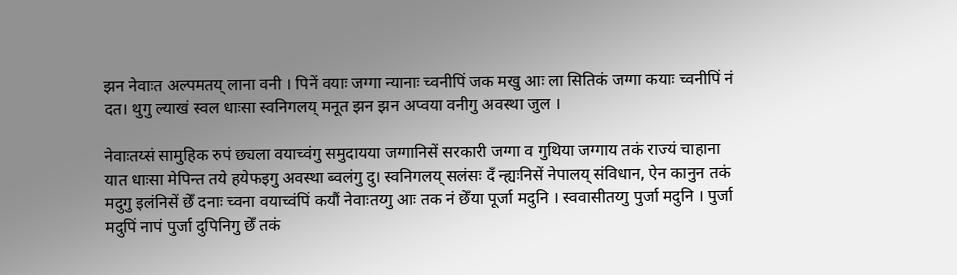झन नेवाःत अल्पमतय् लाना वनी । पिनें वयाः जग्गा न्यानाः च्वनीपिं जक मखु आः ला सितिकं जग्गा कयाः च्वनीपिं नं दत। थुगु ल्याखं स्वल धाःसा स्वनिगलय् मनूत झन झन अप्वया वनीगु अवस्था जुल ।

नेवाःतय्सं सामुहिक रुपं छ्यला वयाच्वंगु समुदायया जग्गानिसें सरकारी जग्गा व गुथिया जग्गाय तकं राज्यं चाहाना यात धाःसा मेपिन्त तये हयेफइगु अवस्था ब्वलंगु दु। स्वनिगलय् सलंसः दँ न्ह्यःनिसें नेपालय् संविधान, ऐन कानुन तकं मदुगु इलंनिसें छेँ दनाः च्वना वयाच्वंपिं कयौं नेवाःतय्गु आः तक नं छेँया पूर्जा मदुनि । स्ववासीतय्गु पुर्जा मदुनि । पुर्जा मदुपिं नापं पुर्जा दुपिनिगु छेँ तकं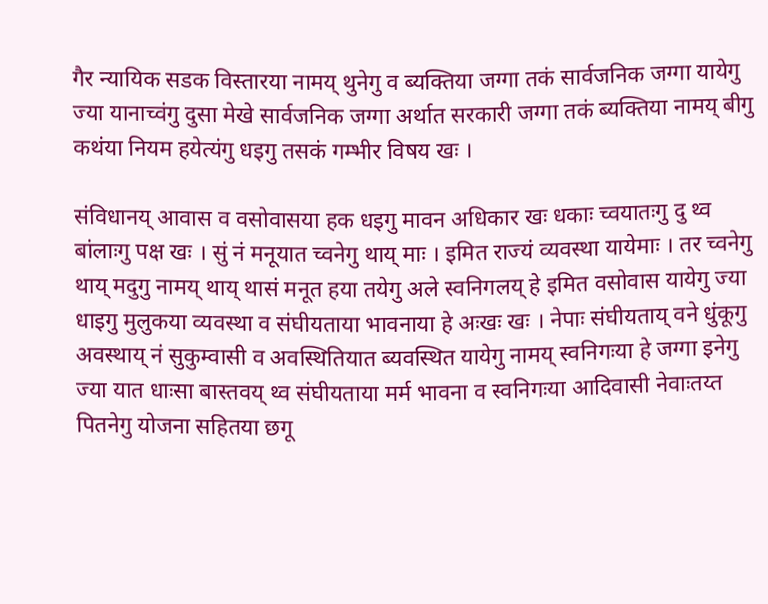गैर न्यायिक सडक विस्तारया नामय् थुनेगु व ब्यक्तिया जग्गा तकं सार्वजनिक जग्गा यायेगु ज्या यानाच्वंगु दुसा मेखे सार्वजनिक जग्गा अर्थात सरकारी जग्गा तकं ब्यक्तिया नामय् बीगु कथंया नियम हयेत्यंगु धइगु तसकं गम्भीर विषय खः ।

संविधानय् आवास व वसोवासया हक धइगु मावन अधिकार खः धकाः च्वयातःगु दु थ्व बांलाःगु पक्ष खः । सुं नं मनूयात च्वनेगु थाय् माः । इमित राज्यं व्यवस्था यायेमाः । तर च्वनेगु थाय् मदुगु नामय् थाय् थासं मनूत हया तयेगु अले स्वनिगलय् हे इमित वसोवास यायेगु ज्या धाइगु मुलुकया व्यवस्था व संघीयताया भावनाया हे अःखः खः । नेपाः संघीयताय् वने धुंकूगु अवस्थाय् नं सुकुम्वासी व अवस्थितियात ब्यवस्थित यायेगु नामय् स्वनिगःया हे जग्गा इनेगु ज्या यात धाःसा बास्तवय् थ्व संघीयताया मर्म भावना व स्वनिगःया आदिवासी नेवाःतय्त पितनेगु योजना सहितया छगू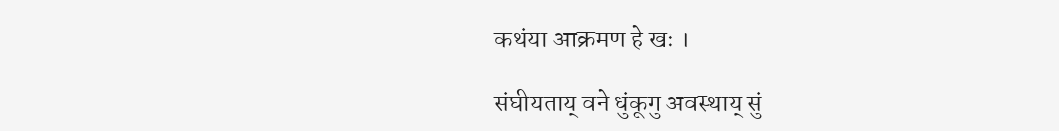कथंया आक्रमण हे खः ।

संघीयताय् वने धुंकूगु अवस्थाय् सुं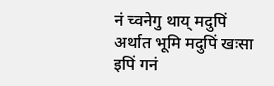नं च्वनेगु थाय् मदुपिं अर्थात भूमि मदुपिं खःसा इपिं गनं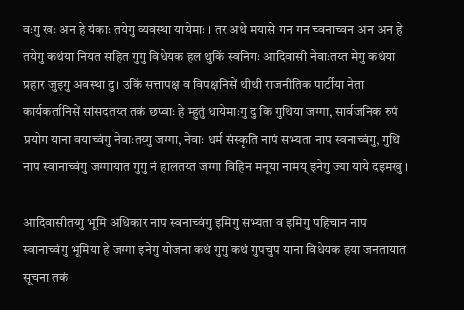वःगु खः अन हे यंकाः तयेगु व्यवस्था यायेमाः । तर अथे मयासे गन गन च्वनाच्वन अन अन हे तयेगु कथंया नियत सहित गुगु विधेयक हल थुकिं स्वनिगः आदिवासी नेवाःतय्त मेगु कथंया प्रहार जुइगु अवस्था दु। उकिं सत्तापक्ष व विपक्षनिसें थीथी राजनीतिक पार्टीया नेता कार्यकर्तानिसें सांसदतय्त तकं छप्वाः हे म्हुतुं धायेमाःगु दु कि गुथिया जग्गा, सार्वजनिक रुपं प्रयोग याना वयाच्वंगु नेवाःतय्गु जग्गा, नेवाः धर्म संस्कृति नापं सभ्यता नाप स्वनाच्वंगु, गुथि नाप स्वानाच्वंगु जग्गायात गुगु नं हालतय्त जग्गा विहिन मनूया नामय् इनेगु ज्या याये दइमखु ।

आदिवासीतय्गु भूमि अधिकार नाप स्वनाच्वंगु इमिगु सभ्यता व इमिगु पहिचान नाप स्वानाच्वंगु भूमिया हे जग्गा इनेगु योजना कथं गुगु कथं गुपचुप याना विधेयक हया जनतायात सूचना तकं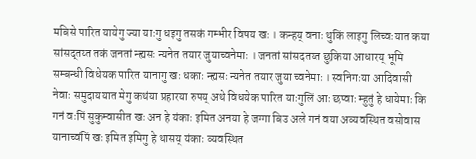मबिसे पारित यायेगु ज्या याःगु धइगु तसकं गम्भीर विषय खः । कन्हय् वनाः थुकिं लाइगु लिच्वःयात कया सांसद्तय्त तकं जनतां न्ह्यसः न्यनेत तयार जुयाच्वनेमाः । जनतां सांसदतय्त छुकिया आधारय् भूमि सम्बन्धी विधेयक पारित यानागु खः धकाः न्ह्यसः न्यनेत तयार जुया च्वनेमाः । स्वनिगःया आदिवासी नेवाः समुदाययात मेगु कथंया प्रहारया रुपय् अथे विधयेक पारित याःगुलिं आः छप्वाः म्हुतुं हे धायेमाः कि गनं वःपिं सुकुम्वासीत खः अन हे यंकाः इमित अनया हे जग्गा बिउ अले गनं वया अव्यवस्थित वसोवास यानाच्वंपिं खः इमित इमिगु हे थासय् यंकाः व्यवस्थित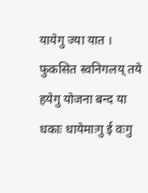यायेगु ज्या यात । फुकसित स्वनिगलय् तये हयेगु योजना बन्द या धकाः धायेमाःगु ई वःगु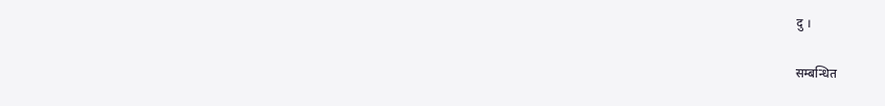दु ।

सम्बन्धित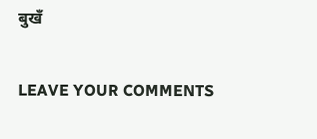बुखँ

LEAVE YOUR COMMENTS